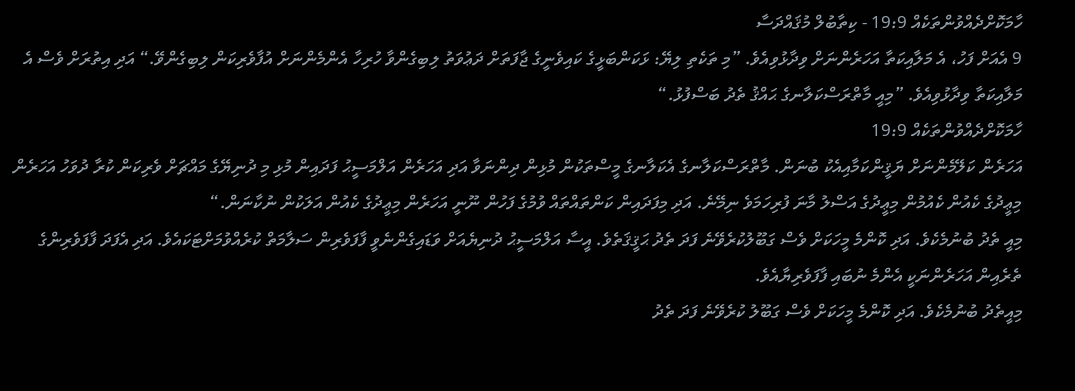ހާމަކޮށްދެއްވުންތަކެއް 19:9 - ކިތާބުލް މުޤައްދަސާ
9 އެއަށް ފަހު، އެ މަލާއިކަތާ އަހަރެންނަށް ވިދާޅުވިއެވެ. ”މި ތަކެތި ލިޔޭ: ޅަކަންބަޅީގެ ކައިވެނީގެ ޖާފަތަށް ދަޢުވަތު ލިބިގެންވާ ހުރިހާ އެންމެންނަށް އުފާވެރިކަން ލިބިގެންވޭ.“ އަދި އިތުރަށް ވެސް އެ މަލާއިކަތާ ވިދާޅުވިއެވެ. ”މިއީ މާތްރަސްކަލާނގެ ޙައްޤު ތެދު ބަސްފުޅު.“
ހާމަކޮށްދެއްވުންތަކެއް 19:9
އަހަރެން ކަލޭމެންނަށް ޔަޤީންކަމާއިއެކު ބުނަން. މާތްރަސްކަލާނގެ އެކަލާނގެ މީސްތަކުން މުޅިން ދިންނަވާ އަދި އަހަރެން އަލްމަސީޙު ފަދައިން މުޅި މި ދުނިޔޭގެ މައްޗަށް ވެރިކަން ކުރާ ދުވަހު އަހަރެން މިޢީދުގެ ކެއުން ކެއުމުން މިޢީދުގެ އަސްލު މާނަ ފުރިހަމަވެ ނިމޭނެ. އަދި މިފަދައިން ކަންތައްތައް ވުމުގެ ފަހުން ނޫނީ އަހަރެން މިޢީދުގެ ކެއުން އަލަކުން ނުކާނަން.“
މިއީ ތެދު ބުނުމެކެވެ. އަދި ކޮންމެ މީހަކަށް ވެސް ގަބޫލުކުރެވޭނެ ފަދަ ތެދު ޙަޤީޤަތެވެ. އީސާ އަލްމަސީޙު ދުނިޔެއަށް ވަޑައިގެންނެވީ ފާފަވެރިން ސަލާމަތް ކުރެއްވުމަށްޓަކައެވެ. އަދި އެފަދަ ފާފަވެރިންގެ ތެރެއިން އަހަރެންނަކީ އެންމެ ނުބައި ފާފަވެރިޔާއެވެ.
މިއީތެދު ބުނުމެކެވެ. އަދި ކޮންމެ މީހަކަށް ވެސް ގަބޫލު ކުރެވޭނެ ފަދަ ތެދު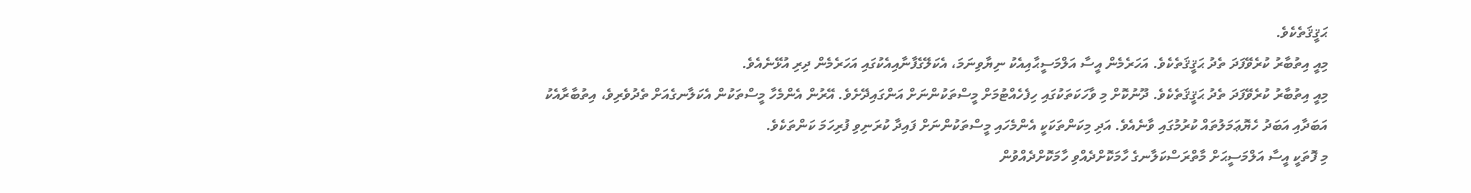ޙަޤީޤަތެކެވެ.
މިއީ އިތުބާރު ކުރެވޭފަދަ ތެދު ޙަޤީޤަތެކެވެ. އަހަރެމެން އީސާ އަލްމަސީޙާއިއެކު ނިޔާވިނަމަ، އެކަލޭގެފާނާއިއެކުގައި އަހަރެމެން ދިރި އުޅޭނެއެވެ.
މިއީ އިތުބާރު ކުރެވޭފަދަ ތެދު ޙަޤީޤަތެކެވެ. ދޫނުކޮށް މި ވާހަކަތަކުގައި ހިފެހެއްޓުމަށް މީސްތަކުންނަށް އަންގައިދޭށެވެ. އޭރުން އެންމެހާ މީސްތަކުން އެކަލާނގެއަށް ތެދުވެރިވެ، އިތުބާރާއެކު އަބަދާއި އަބަދު ހެޔޮޢަމަލުތައް ކުރުމުގައި ވާނެއެވެ. އަދި މިކަންތަކަކީ އެންމެހައި މީސްތަކުންނަށް ފައިދާ ކުރަނިވި ފުރިހަމަ ކަންތަކެވެ.
މި ފޮތަކީ އީސާ އަލްމަސީޙަށް މާތްރަސްކަލާނގެ ހާމަކޮށްދެއްވި ހާމަކޮށްދެއްވުން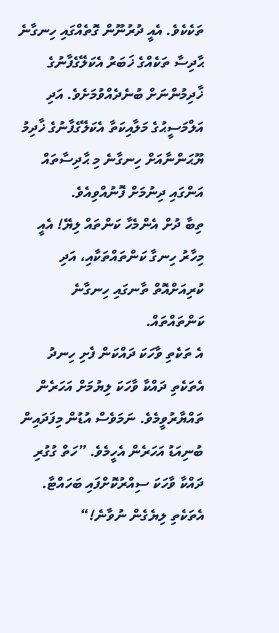ތަކެކެވެ. އެއީ ދުރުނޫން ގޮތެއްގައި ހިނގާނެ ޙާދިސާ ތަކެއްގެ ޚަބަރު އެކަލޭގެފާނުގެ ޚާދިމުންނަށް ބުނެދެއްވުމަށެވެ. އަދި އަލްމަސީޙުގެ މަލާއިކަތާ އެކަލޭގެފާނުގެ ޚާދިމު ޔޫޙަންނާއަށް ހިނގާނެ މި ޙާދިސާތައް އަންގައި ދިނުމަށް ފޮނުއްވިއެވެ.
ތިބާ ދުށް އެންމެހާ ކަންތައް ލިޔޭ! އެއީ މިހާރު ހިނގާ ކަންތައްތަކާއި، އަދި ކުރިއަށްއޮތް ތާނގައި ހިނގާނެ ކަންތައްތައް.
އެ ތަކެތި ވާހަކަ ދައްކަން ފެށި ހިނދު އެތަކެތި ދައްކާ ވާހަކަ ލިޔުމަށް އަހަރެން ތައްޔާރުވީމެވެ. ނަމަވެސް އުޑުން މިފަދައިން ބުނިއަޑު އަހަރެން އެހީމެވެ. ”ހަތް ގުގުރި ދައްކާ ވާހަކަ ސިއްރުކޮށްފައި ބަހައްޓާ. އެތަކެތި ލިޔެގެން ނުވާނެ!“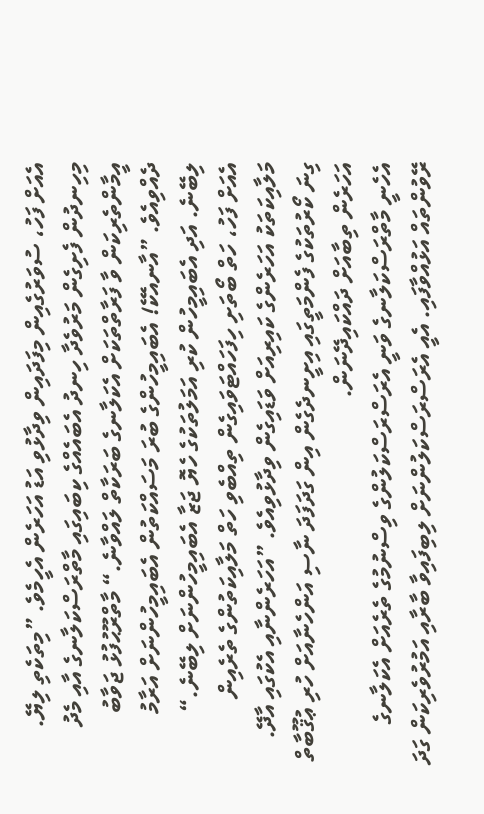އެއަށް ފަހު، ސުވަރުގެއިން މިފަދައިން ވިދާޅުވި އަޑު އަހަރެން އެހީމެވެ. ”މިތަކެތި ލިޔޭ. މިހިނދުން ފެށިގެން މަރުވެދާ ހިނދު އެބައެއްގެ ކިބައިގައި މާތްރަސްކަލާނގެ އާއި މެދު އީމާންތެރިކަން ވާ ފަރާތްތަކަށް އެކަލާނގެ ބަރަކާތް ލައްވާނެ.“ މާތްރޫޙުފުޅު ޖަވާބު ދެއްވިއެވެ. ”އާނއެކޭ! އެބައިމީހުންގެ ބުރަ މަސައްކަތުން އެބައިމީހުންނަށް އަރާމު ލިބޭނެ. އަދި އެބައިމީހުން ކުރި އަމަލުތަކުގެ ހެޔޮ ޖަޒާ އެބައިމީހުންނަށް ލިބޭނެ.“
އެއަށް ފަހު، ހަތް ބޯތަށި ހިފަހައްޓަވައިގެން ތިއްބެވި ހަތް މަލާއިކަތުންގެ ތެރެއިން މަލާއިކަތަކު އަހަރެންގެ ކައިރިއަށް ވަޑައިގެން ވިދާޅުވިއެވެ. ”އަހަރެންނާއި އެކުގައި އާދޭ. ގިނަ ކޯރުތަކުގެ ފެންމަތީގައި އިށީނދެގެން އިން ގަދަފަދަ ނާސި އަންހެނާއަށް ހުރި ޢުޤޫބާތް އަހަރެން ތިބާއަށް ދައްކައިދޭނަން.
އެހެނީ މާތްރަސްކަލާނގެ ވަނީ އެރަސްރަސްކަލުންގެ ވިސްނުމުގެ ތެރެއަށް އެކަލާނގެ ރޭވުންތައް އަޅުއްވާފައި. އެއީ އެރަސްރަސްކަލުންނަށް ލިބިފައިވާ ބާރާއި އަމުރުވެރިކަން ގަދަ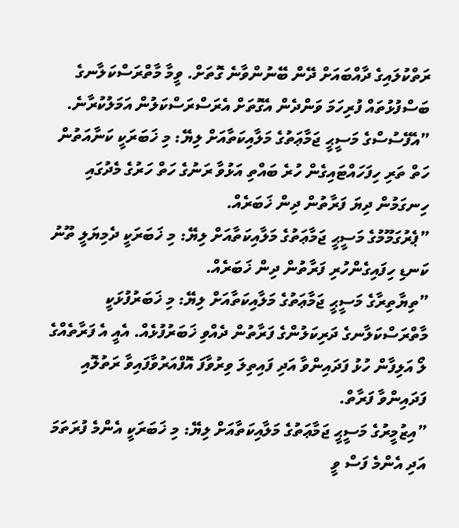ރަތްކުލައިގެ ދާއްބައަށް ދޭން ބޭނުންވާނެ ގޮތަށް. ވީމާ މާތްރަސްކަލާނގެ ބަސްފުޅުތައް ފުރިހަމަ ވަންދެން އެގޮތަށް އެރަސްރަސްކަލުން އަމަލުކުރާނެ.
”އެފޭސުސްގެ މަސީޙީ ޖަމާޢަތުގެ މަލާއިކަތާއަށް ލިޔޭ: މި ޚަބަރަކީ ކަނާއަތުން ހަތް ތަރި ހިފަހައްޓައިގެން ހުރެ ބައްތި އަޅުވާ ރަނުގެ ހަތް ހަރުގެ މެދުގައި ހިނގަމުން ދިޔަ ފަރާތުން ދިން ޚަބަރެއް.
”ޕެރުގަމޫމުގެ މަސީޙީ ޖަމާޢަތުގެ މަލާއިކަތާއަށް ލިޔޭ: މި ޚަބަރަކީ ދެމިޔަލީ ތޫނު ކަނޑި ހިފައިގެންހުރި ފަރާތުން ދިން ޚަބަރެއް.
”ތިޔާތިރާގެ މަސީޙީ ޖަމާޢަތުގެ މަލާއިކަތާއަށް ލިޔޭ: މި ޚަބަރުފުޅަކީ މާތްރަސްކަލާނގެ ދަރިކަލުންގެ ފަރާތުން ދެއްވި ޚަބަރުފުޅެއް. އެއީ އެ ފަރާތެއްގެ ލޯ އަލިފާން ހުޅު ފަދައިންވާ އަދި ފައިތިލަ ވިރުވާފަ އޮފްއަރުވާފައިވާ ރަތުލޮއި ފަދައިންވާ ފަރާތް.
”އިޒުމީރުގެ މަސީޙީ ޖަމާޢަތުގެ މަލާއިކަތާއަށް ލިޔޭ: މި ޚަބަރަކީ އެންމެ ފުރަތަމަ އަދި އެންމެ ފަސް ވީ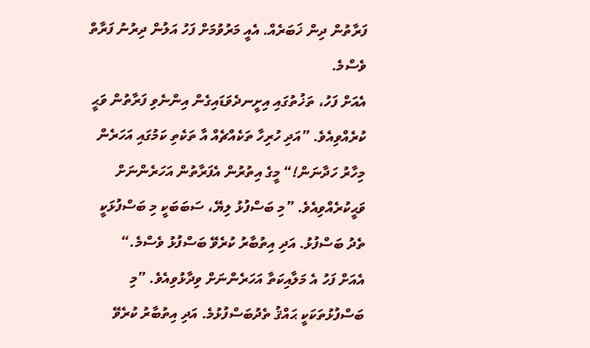ފަރާތުން ދިން ޚަބަރެއް. އެއީ މަރުވުމަށް ފަހު އަލުން ދިރުނު ފަރާތް ވެސްމެ.
އެއަށް ފަހު، ތަޚުތުގައި އިށީނދެވަޑައިގެން އިންނެވި ފަރާތުން ވަޙީ ކުރެއްވިއެވެ. ”އަދި ހުރިހާ ތަކެއްޗެއް އާ ތަކެތި ކަމުގައި އަހަރެން މިހާރު ހަދާނަން!“ މީގެ އިތުރުން އެފަރާތުން އަހަރެންނަށް ވަޙީކުރެއްވިއެވެ. ”މި ބަސްފުޅު ލިޔޭ، ސަބަބަކީ މި ބަސްފުޅަކީ ތެދު ބަސްފުޅު. އަދި އިތުބާރު ކުރެވޭ ބަސްފުޅު ވެސްމެ.“
އެއަށް ފަހު އެ މަލާއިކަތާ އަހަރެންނަށް ވިދާޅުވިއެވެ. ”މި ބަސްފުޅުތަކަކީ ޙައްޤު ތެދުބަސްފުޅުމެ. އަދި އިތުބާރު ކުރެވޭ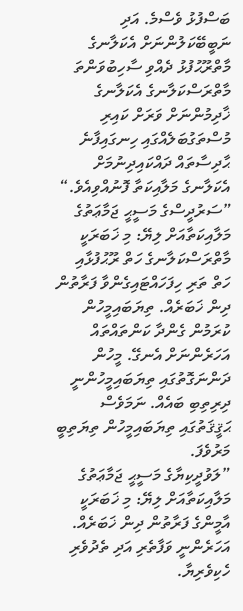ބަސްފުޅު ވެސްމެ. އަދި ނަބީބޭކަލުންނަށް އެކަލާނގެ މާތްރޫޙުފުޅު ދެއްވި ސާހިބުވަންތަ މާތްރަސްކަލާނގެ އެކަލާނގެ ޚާދިމުންނަށް ވަރަށް ކައިރި މުސްތަގުބަލެއްގައި ހިނގައިފާނެ ޙާދިސާތައް ދައްކައިދިނުމަށް އެކަލާނގެ މަލާއިކަތާ ފޮނުއްވިއެވެ.“
”ސަރުދީސްގެ މަސީޙީ ޖަމާޢަތުގެ މަލާއިކަތާއަށް ލިޔޭ: މި ޚަބަރަކީ މާތްރަސްކަލާނގެ ހަތް ރޫޙުފުޅާއި ހަތް ތަރި ހިފަހައްޓައިގެންވާ ފަރާތުން ދިން ޚަބަރެއް. ތިޔަބައިމީހުން ކުރަމުން ގެންދާ ކަންތައްތައް އަހަރެންނަށް އެނގޭ. މީހުން ދަންނަގޮތުގައި ތިޔަބައިމީހުންނީ ދިރިތިބި ބައެއް. ނަމަވެސް ޙަޤީޤަތުގައި ތިޔަބައިމީހުން ތިޔަތިބީ މަރުވެފަ.
”ލަވުދީކިޔާގެ މަސީޙީ ޖަމާޢަތުގެ މަލާއިކަތާއަށް ލިޔޭ: މި ޚަބަރަކީ އާމީންގެ ފަރާތުން ދިން ޚަބަރެއް. އަހަރެންނީ ވަފާތެރި އަދި ތެދުވެރި ހެކިވެރިޔާ.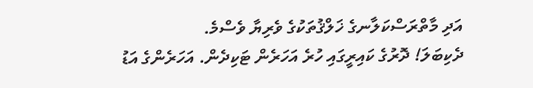އަދި މާތްރަސްކަލާނގެ ޚަލްޤުތަކުގެ ވެރިޔާ ވެސްމެ.
ދެކިބަލަ! ދޮރުގެ ކައިރީގައި ހުރެ އަހަރެން ޓަކިދެން. އަހަރެންގެ އަޑު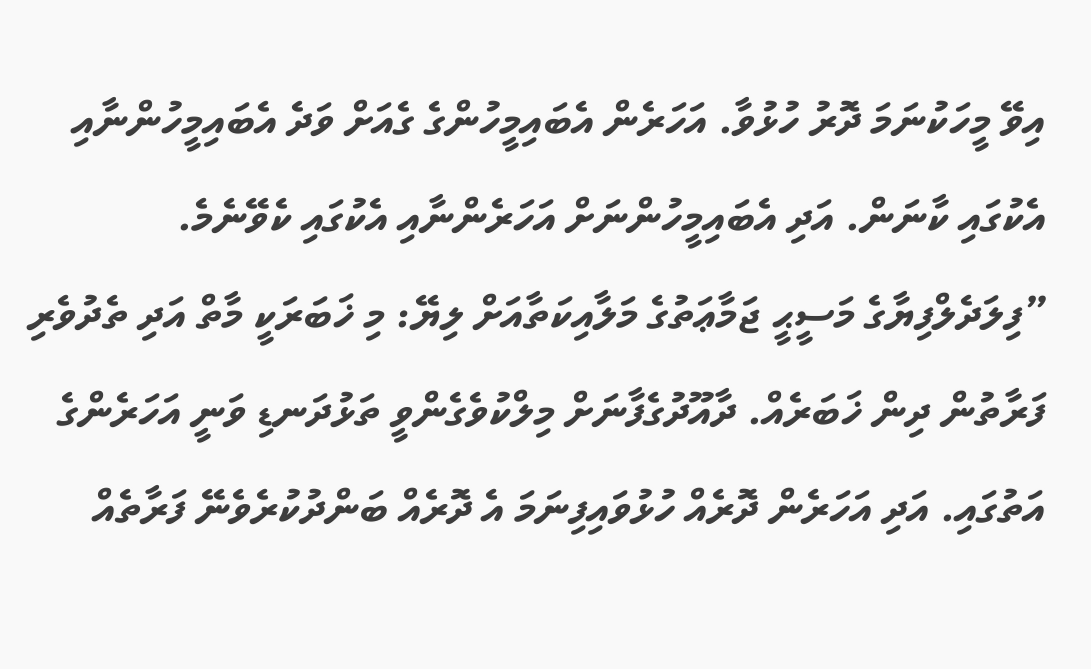އިވޭ މީހަކުނަމަ ދޮރު ހުޅުވާ. އަހަރެން އެބައިމީހުންގެ ގެއަށް ވަދެ އެބައިމީހުންނާއި އެކުގައި ކާނަން. އަދި އެބައިމީހުންނަށް އަހަރެންނާއި އެކުގައި ކެވޭނެމެ.
”ފިލަދެލްފިޔާގެ މަސީޙީ ޖަމާޢަތުގެ މަލާއިކަތާއަށް ލިޔޭ: މި ޚަބަރަކީ މާތް އަދި ތެދުވެރި ފަރާތުން ދިން ޚަބަރެއް. ދާއޫދުގެފާނަށް މިލްކުވެގެންވީ ތަޅުދަނޑި ވަނީ އަހަރެންގެ އަތުގައި. އަދި އަހަރެން ދޮރެއް ހުޅުވައިފިނަމަ އެ ދޮރެއް ބަންދުކުރެވެނޭ ފަރާތެއް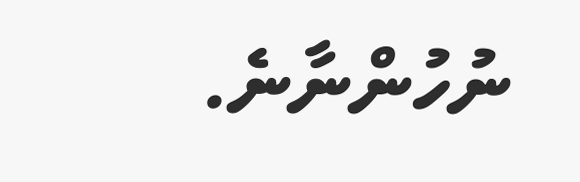ނުހުންނާނެ.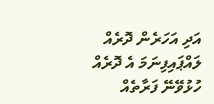އަދި އަހަރެން ދޮރެއް ލައްޕައިފިނަމަ އެ ދޮރެއް ހުޅުވޭނޭ ފަރާތެއް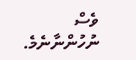ވެސް ނުހުންނާނެމެ.